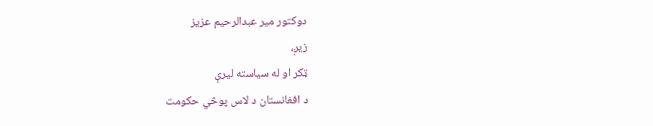دوکتور مير عبدالرحيم عزيز
زيږ،
ټکر او له سياسته ليرې
د افغانستان د لاس پوڅي حکومت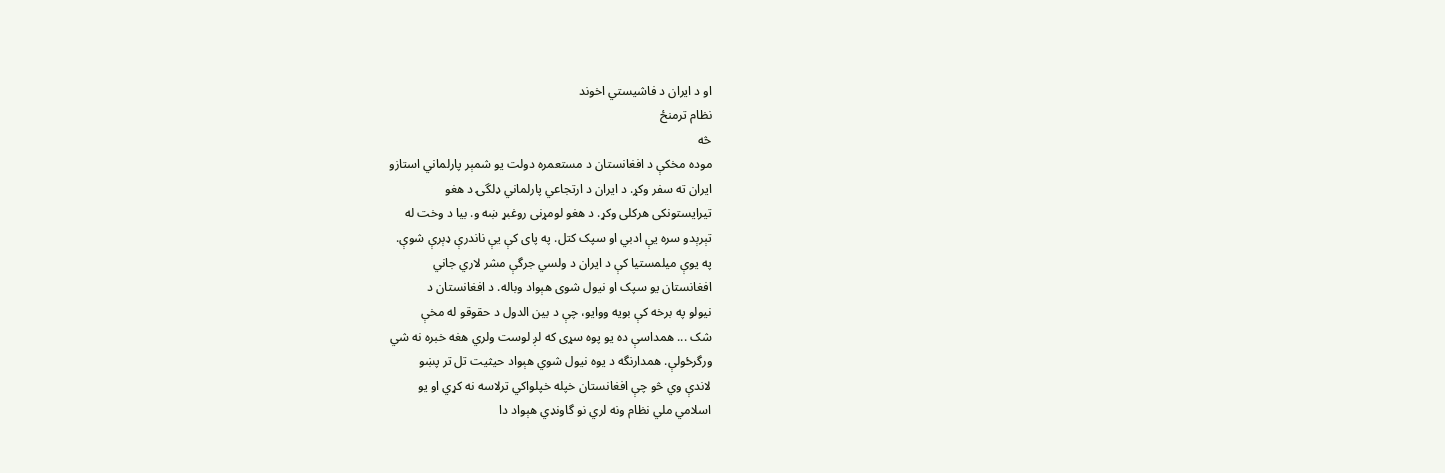او د ايران د فاشيستي اخوند
نظام ترمنځ
څه
موده مخکې د افغانستان د مستعمره دولت يو شمېر پارلماني استازو
ايران ته سفر وکړ. د ايران د ارتجاعي پارلماني ډلگۍ د هغو
تيرايستونکى هرکلى وکړ. د هغو لومړنى روغبړ ښه و. بيا د وخت له
تېرېدو سره يې ادبي او سپک کتل. په پاى کې يې ناندرې ډېرې شوې.
په يوې ميلمستيا کې د ايران د ولسي جرگې مشر لاري جاني
افغانستان يو سپک او نيول شوى هېواد وباله. د افغانستان د
نيولو په برخه کې بويه ووايو، چې د بين الدول د حقوقو له مخې
شک ... همداسې ده يو پوه سړى که لږ لوست ولري هغه خبره نه شي
ورگرځولې. همدارنگه د يوه نيول شوي هېواد حيثيت تل تر پښو
لاندې وي څو چې افغانستان خپله خپلواکي ترلاسه نه کړي او يو
اسلامي ملي نظام ونه لري نو گاونډي هېواد دا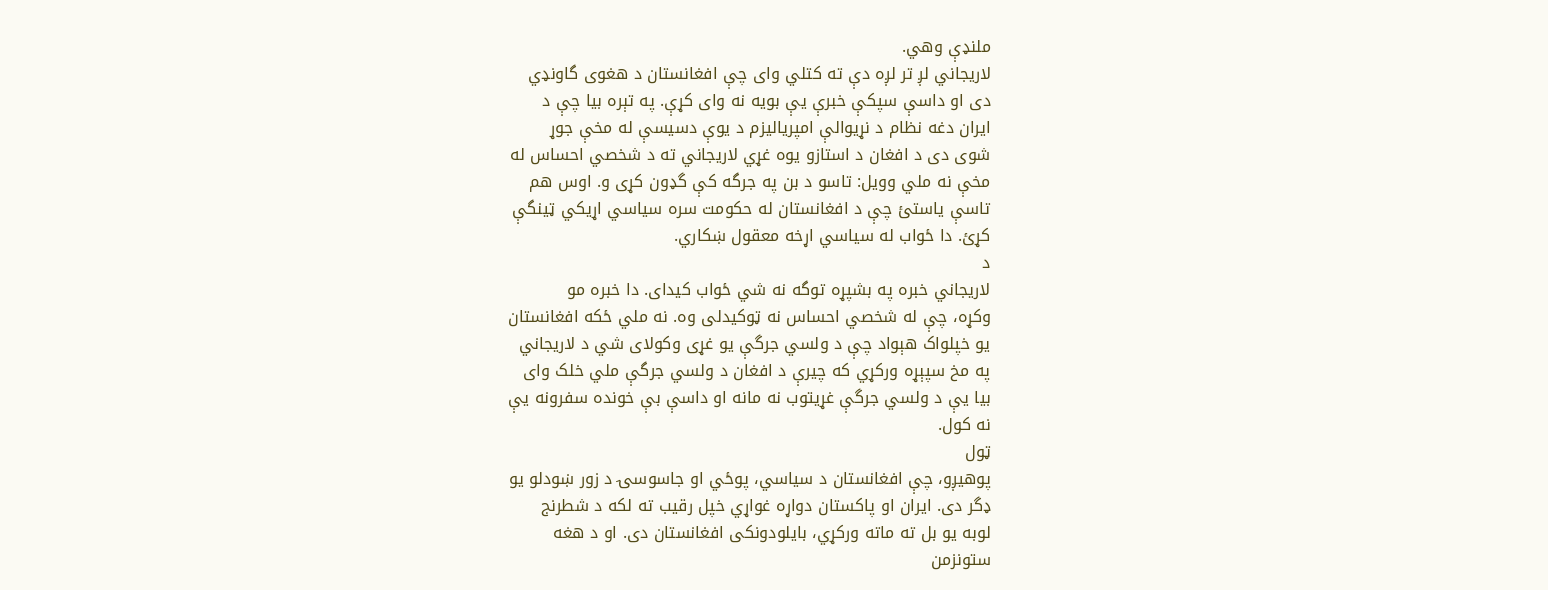ملنډې وهي.
لاريجاني لږ تر لږه دې ته کتلي واى چې افغانستان د هغوى گاونډي
دى او داسې سپکې خبرې يې بويه نه واى کړې. په تېره بيا چې د
ايران دغه نظام د نړيوالې امپرياليزم د يوې دسيسې له مخې جوړ
شوى دى د افغان د استازو يوه غړي لاريجاني ته د شخصي احساس له
مخې نه ملي وويل: تاسو د بن په جرگه کې گډون کړى و. اوس هم
تاسې ياستئ چې د افغانستان له حکومت سره سياسي اړيکي ټينگې
کړئ. دا ځواب له سياسي اړخه معقول ښکاري.
د
لاريجاني خبره په بشپړه توگه نه شي ځواب کيداى. دا خبره مو
وکړه، چې له شخصي احساس نه ټوکيدلى وه. نه ملي ځکه افغانستان
يو خپلواک هېواد چې د ولسي جرگې يو غړى وکولاى شي د لاريجاني
په مخ سپېړه ورکړي که چيرې د افغان د ولسي جرگې ملي خلک واى
بيا يې د ولسي جرگې غړيتوب نه مانه او داسې بې خونده سفرونه يې
نه کول.
ټول
پوهيږو، چې افغانستان د سياسي، پوځي او جاسوسۍ د زور ښودلو يو
ډگر دى. ايران او پاکستان دواړه غواړي خپل رقيب ته لکه د شطرنج
لوبه يو بل ته ماته ورکړي، بايلودونکى افغانستان دى. او د هغه
ستونزمن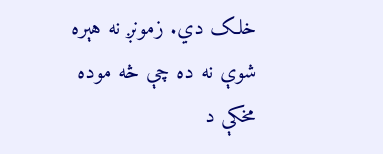خلک دي. زمونږ نه هېره شوې نه ده چې څه موده مخکې د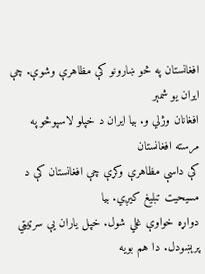افغانستان په څو ښارونو کې مظاهرې وشوې. چې ايران يو شمېر
افغانان وژلي و. بيا ايران د خپلو لاسپوڅو په مرسته افغانستان
کې داسې مظاهرې وکړې چې افغانستان کې د مسيحيت تبليغ کيږي. بيا
دواړه خواوې غلي شول. خپل ياران يې سرټيټي پرېښودل. دا هم بويه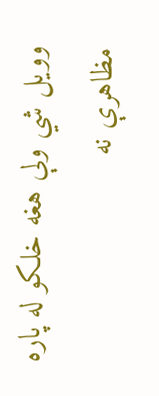وويل شي ولې هغه خلکو له پاره مظاهرې نه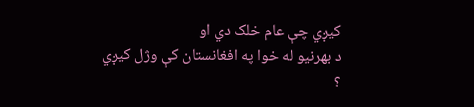کيږي چې عام خلک دي او
د بهرنيو له خوا په افغانستان کې وژل کيږي ؟